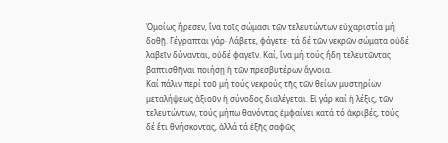Ὁμοίως ἤρεσεν, ἵνα τοῖς σώμασι τῶν τελευτώντων εὐχαριστία μή δοθῇ. Γέγραπται γάρ· Λάβετε, φάγετε· τά δέ τῶν νεκρῶν σώματα οὐδέ λαβεῖν δύνανται, οὐδέ φαγεῖν. Καί, ἵνα μή τούς ἤδη τελευτῶντας βαπτισθῆναι ποιήσῃ ἡ τῶν πρεσβυτέρων ἄγνοια.
Καί πάλιν περί τοῦ μή τούς νεκρούς τῆς τῶν θείων μυστηρίων μεταλήψεως ἀξιοῦν ἡ σύνοδος διαλέγεται. Εἰ γάρ καί ἡ λέξις, τῶν τελευτώντων, τούς μήπω θανόντας ἐμφαίνει κατά τό ἀκριβές, τούς δέ ἔτι θνήσκοντας, ἀλλά τά ἑξῆς σαφῶς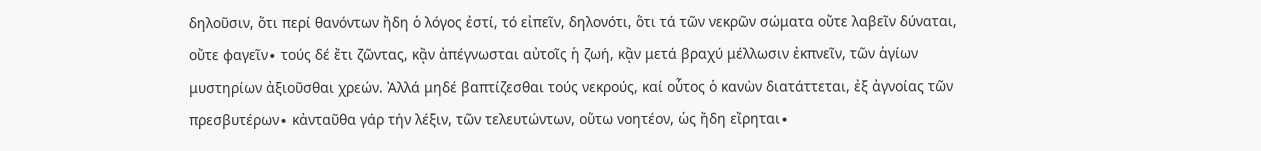δηλοῦσιν, ὅτι περί θανόντων ἤδη ὁ λόγος ἐστί, τό εἰπεῖν, δηλονότι, ὅτι τά τῶν νεκρῶν σώματα οὔτε λαβεῖν δύναται, οὔτε φαγεῖν∙ τούς δέ ἔτι ζῶντας, κᾂν ἀπέγνωσται αὐτοῖς ἡ ζωή, κᾂν μετά βραχύ μέλλωσιν ἐκπνεῖν, τῶν ἁγίων μυστηρίων ἀξιοῦσθαι χρεών. Ἀλλά μηδέ βαπτίζεσθαι τούς νεκρούς, καί οὗτος ὁ κανὼν διατάττεται, ἐξ ἀγνοίας τῶν πρεσβυτέρων∙ κἀνταῦθα γάρ τήν λέξιν, τῶν τελευτώντων, οὕτω νοητέον, ὡς ἤδη εἴρηται∙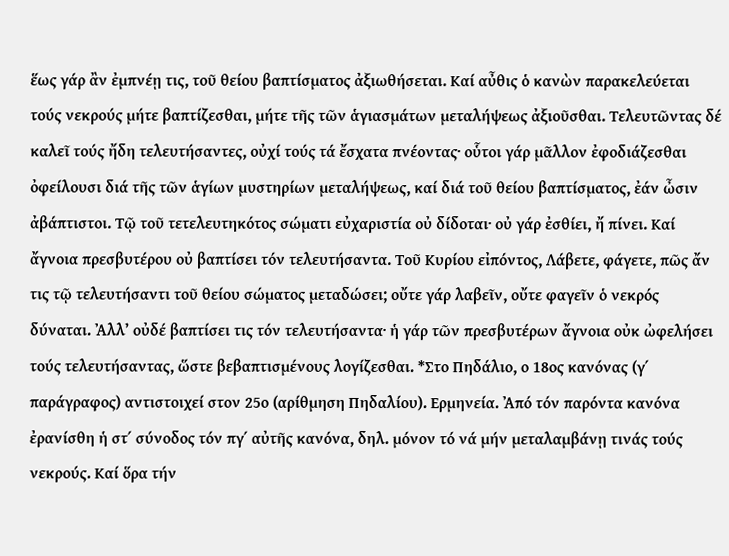ἕως γάρ ἂν ἐμπνέῃ τις, τοῦ θείου βαπτίσματος ἀξιωθήσεται. Καί αὖθις ὁ κανὼν παρακελεύεται τούς νεκρούς μήτε βαπτίζεσθαι, μήτε τῆς τῶν ἁγιασμάτων μεταλήψεως ἀξιοῦσθαι. Τελευτῶντας δέ καλεῖ τούς ἤδη τελευτήσαντες, οὐχί τούς τά ἔσχατα πνέοντας∙ οὗτοι γάρ μᾶλλον ἐφοδιάζεσθαι ὀφείλουσι διά τῆς τῶν ἁγίων μυστηρίων μεταλήψεως, καί διά τοῦ θείου βαπτίσματος, ἐάν ὦσιν ἀβάπτιστοι. Τῷ τοῦ τετελευτηκότος σώματι εὐχαριστία οὐ δίδοται∙ οὐ γάρ ἐσθίει, ἤ πίνει. Καί ἄγνοια πρεσβυτέρου οὐ βαπτίσει τόν τελευτήσαντα. Τοῦ Κυρίου εἰπόντος, Λάβετε, φάγετε, πῶς ἄν τις τῷ τελευτήσαντι τοῦ θείου σώματος μεταδώσει; οὔτε γάρ λαβεῖν, οὔτε φαγεῖν ὁ νεκρός δύναται. Ἀλλ’ οὐδέ βαπτίσει τις τόν τελευτήσαντα∙ ἡ γάρ τῶν πρεσβυτέρων ἄγνοια οὐκ ὠφελήσει τούς τελευτήσαντας, ὥστε βεβαπτισμένους λογίζεσθαι. *Στο Πηδάλιο, ο 18ος κανόνας (γ΄ παράγραφος) αντιστοιχεί στον 25ο (αρίθμηση Πηδαλίου). Ερμηνεία. Ἀπό τόν παρόντα κανόνα ἐρανίσθη ἡ στ΄ σύνοδος τόν πγ΄ αὐτῆς κανόνα, δηλ. μόνον τό νά μήν μεταλαμβάνῃ τινάς τούς νεκρούς. Καί ὅρα τήν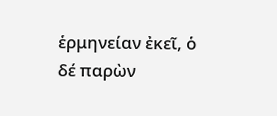ἑρμηνείαν ἐκεῖ, ὁ δέ παρὼν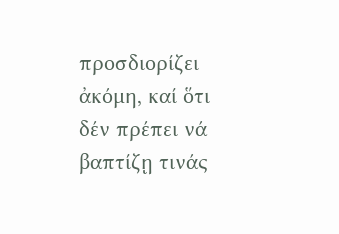προσδιορίζει ἀκόμη, καί ὅτι δέν πρέπει νά βαπτίζῃ τινάς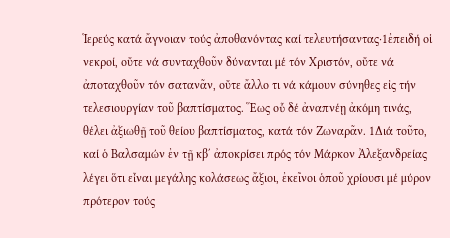Ἱερεύς κατά ἄγνοιαν τούς ἀποθανόντας καί τελευτήσαντας∙1ἐπειδή οἱ νεκροί, οὔτε νά συνταχθοῦν δύνανται μέ τόν Χριστόν, οὔτε νά ἀποταχθοῦν τόν σατανᾶν, οὔτε ἄλλο τι νά κάμουν σύνηθες εἰς τήν τελεσιουργίαν τοῦ βαπτίσματος. Ἕως οὗ δέ ἀναπνέῃ ἀκόμη τινάς, θέλει ἀξιωθῇ τοῦ θείου βαπτίσματος, κατά τόν Ζωναρᾶν. 1Διά τοῦτο, καί ὁ Βαλσαμών ἐν τῇ κβ΄ ἀποκρίσει πρός τόν Μάρκον Ἀλεξανδρείας λέγει ὅτι εἶναι μεγάλης κολάσεως ἄξιοι, ἐκεῖνοι ὁποῦ χρίουσι μέ μύρον πρότερον τούς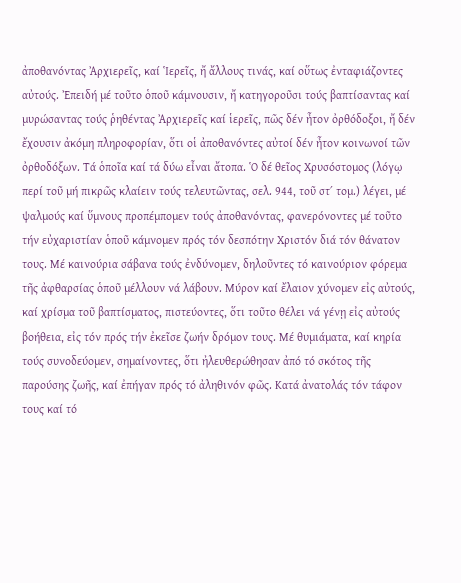ἀποθανόντας Ἀρχιερεῖς, καί Ἱερεῖς, ἤ ἄλλους τινάς, καί οὕτως ἐνταφιάζοντες αὐτούς. Ἐπειδή μέ τοῦτο ὁποῦ κάμνουσιν, ἤ κατηγοροῦσι τούς βαπτίσαντας καί μυρώσαντας τούς ῥηθέντας Ἀρχιερεῖς καί ἱερεῖς, πῶς δέν ἦτον ὀρθόδοξοι, ἤ δέν ἔχουσιν ἀκόμη πληροφορίαν, ὅτι οἱ ἀποθανόντες αὐτοί δέν ἦτον κοινωνοί τῶν ὀρθοδόξων. Τά ὁποῖα καί τά δύω εἶναι ἄτοπα. Ὁ δέ θεῖος Χρυσόστομος (λόγῳ περί τοῦ μή πικρῶς κλαίειν τούς τελευτῶντας, σελ. 944, τοῦ στ΄ τομ.) λέγει, μέ ψαλμούς καί ὕμνους προπέμπομεν τούς ἀποθανόντας, φανερόνοντες μέ τοῦτο τήν εὐχαριστίαν ὁποῦ κάμνομεν πρός τόν δεσπότην Χριστόν διά τόν θάνατον τους. Μέ καινούρια σάβανα τούς ἐνδύνομεν, δηλοῦντες τό καινούριον φόρεμα τῆς ἀφθαρσίας ὁποῦ μέλλουν νά λάβουν. Μύρον καί ἔλαιον χύνομεν εἰς αὐτούς, καί χρίσμα τοῦ βαπτίσματος, πιστεύοντες, ὅτι τοῦτο θέλει νά γένῃ εἰς αὐτούς βοήθεια, εἰς τόν πρός τήν ἐκεῖσε ζωήν δρόμον τους. Μέ θυμιάματα, καί κηρία τούς συνοδεύομεν, σημαίνοντες, ὅτι ἠλευθερώθησαν ἀπό τό σκότος τῆς παρούσης ζωῆς, καί ἐπήγαν πρός τό ἀληθινόν φῶς. Κατά ἀνατολάς τόν τάφον τους καί τό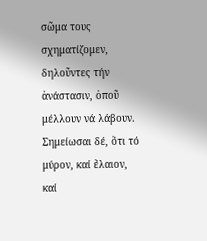σῶμα τους σχηματίζομεν, δηλοῦντες τήν ἀνάστασιν, ὁποῦ μέλλουν νά λάβουν. Σημείωσαι δέ, ὅτι τό μύρον, καί ἔλαιον, καί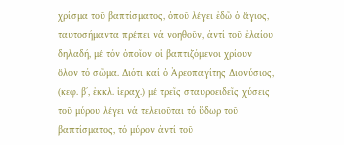χρίσμα τοῦ βαπτίσματος, ὁποῦ λέγει ἐδῶ ὁ ἅγιος, ταυτοσήμαντα πρέπει νά νοηθοῦν, ἀντί τοῦ ἐλαίου δηλαδή, μέ τόν ὁποῖον οἱ βαπτιζόμενοι χρίουν ὅλον τό σῶμα. Διότι καί ὁ Ἀρεοπαγίτης Διονύσιος, (κεφ. β΄, ἐκκλ. ἱεραχ.) μέ τρεῖς σταυροειδεῖς χύσεις τοῦ μύρου λέγει νά τελειοῦται τό ὕδωρ τοῦ βαπτίσματος, τό μύρον ἀντί τοῦ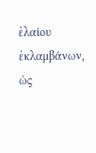ἐλαίου ἐκλαμβάνων, ὡς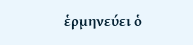ἑρμηνεύει ὁ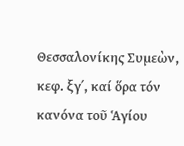Θεσσαλονίκης Συμεὼν, κεφ. ξγ΄, καί ὅρα τόν κανόνα τοῦ Ἁγίου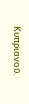Κυπριανοῦ.